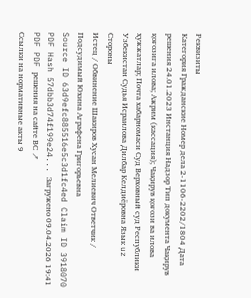Реквизиты
Категория Гражданские Номер дела 2-1106-2202/1804 Дата решения 24.01.2023 Инстанция Надзор Тип документа Чақирув қоғозига илова; Ажрим (кассация); Чақирув қоғози ва илова ҳужжатлар; Почта хабарномаси Суд Верховный суд Республики Узбекистан Судья Исраилова Дилбар Келдиёровна Язык uz
Стороны
Истец / Обвинение Шакиров Хусан Мелиевич Ответчик / Подсудимый Юхина Аграфена Григорьевна
Source ID 63d9efc885516e5c3d1fc4ed Claim ID 3918070 PDF Hash 57dbb3d74f199e24... Загружено 09.04.2026 19:41 PDF PDF решения на сайте ВС ↗
Ссылки на нормативные акты 9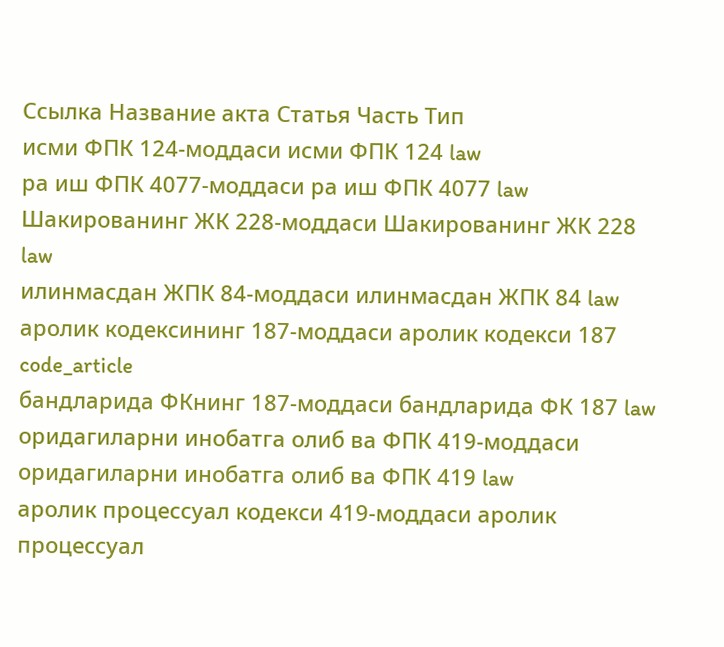Ссылка Название акта Статья Часть Тип
исми ФПК 124-моддаси исми ФПК 124 law
ра иш ФПК 4077-моддаси ра иш ФПК 4077 law
Шакированинг ЖК 228-моддаси Шакированинг ЖК 228 law
илинмасдан ЖПК 84-моддаси илинмасдан ЖПК 84 law
аролик кодексининг 187-моддаси аролик кодекси 187 code_article
бандларида ФКнинг 187-моддаси бандларида ФК 187 law
оридагиларни инобатга олиб ва ФПК 419-моддаси оридагиларни инобатга олиб ва ФПК 419 law
аролик процессуал кодекси 419-моддаси аролик процессуал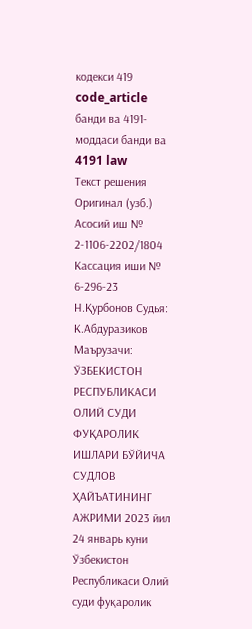кодекси 419 code_article
банди ва 4191-моддаси банди ва 4191 law
Текст решения Оригинал (узб.)
Асосий иш № 2-1106-2202/1804 Кассация иши № 6-296-23 Н.Қурбонов Судья: К.Абдуразиков Маърузачи: ЎЗБЕКИСТОН РЕСПУБЛИКАСИ ОЛИЙ СУДИ ФУҚАРОЛИК ИШЛАРИ БЎЙИЧА СУДЛОВ ҲАЙЪАТИНИНГ АЖРИМИ 2023 йил 24 январь куни Ўзбекистон Республикаси Олий суди фуқаролик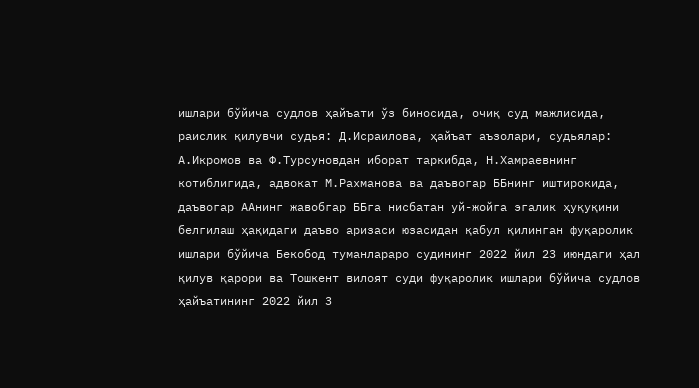ишлари бўйича судлов ҳайъати ўз биносида, очиқ суд мажлисида, раислик қилувчи судья: Д.Исраилова, ҳайъат аъзолари, судьялар: А.Икромов ва Ф.Турсуновдан иборат таркибда, Н.Хамраевнинг котиблигида, адвокат М.Рахманова ва даъвогар ББнинг иштирокида, даъвогар ААнинг жавобгар ББга нисбатан уй-жойга эгалик ҳуқуқини белгилаш ҳақидаги даъво аризаси юзасидан қабул қилинган фуқаролик ишлари бўйича Бекобод туманлараро судининг 2022 йил 23 июндаги ҳал қилув қарори ва Тошкент вилоят суди фуқаролик ишлари бўйича судлов ҳайъатининг 2022 йил 3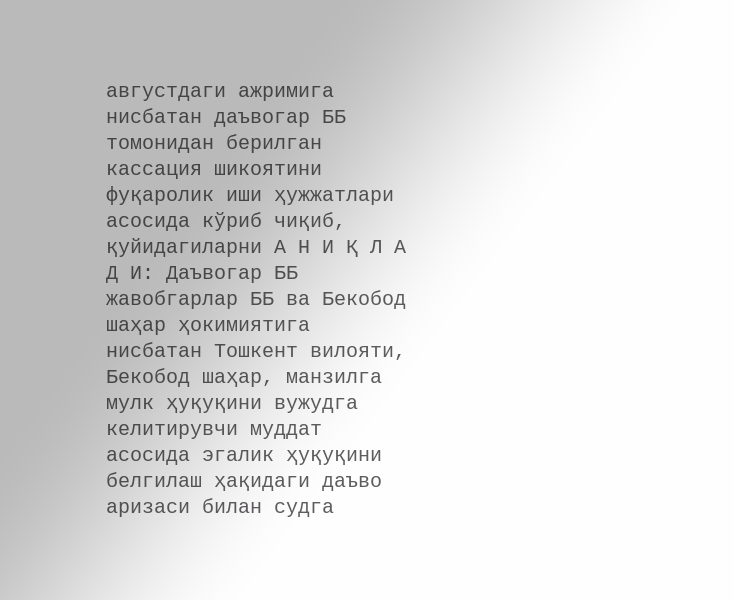августдаги ажримига нисбатан даъвогар ББ томонидан берилган кассация шикоятини фуқаролик иши ҳужжатлари асосида кўриб чиқиб, қуйидагиларни А Н И Қ Л А Д И: Даъвогар ББ жавобгарлар ББ ва Бекобод шаҳар ҳокимиятига нисбатан Тошкент вилояти, Бекобод шаҳар, манзилга мулк ҳуқуқини вужудга келитирувчи муддат асосида эгалик ҳуқуқини белгилаш ҳақидаги даъво аризаси билан судга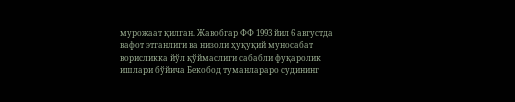мурожаат қилган. Жавобгар ФФ 1993 йил 6 августда вафот этганлиги ва низоли ҳуқуқий муносабат ворисликка йўл қўймаслиги сабабли фуқаролик ишлари бўйича Бекобод туманлараро судининг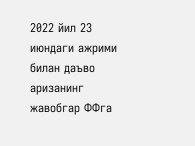2022 йил 23 июндаги ажрими билан даъво аризанинг жавобгар ФФга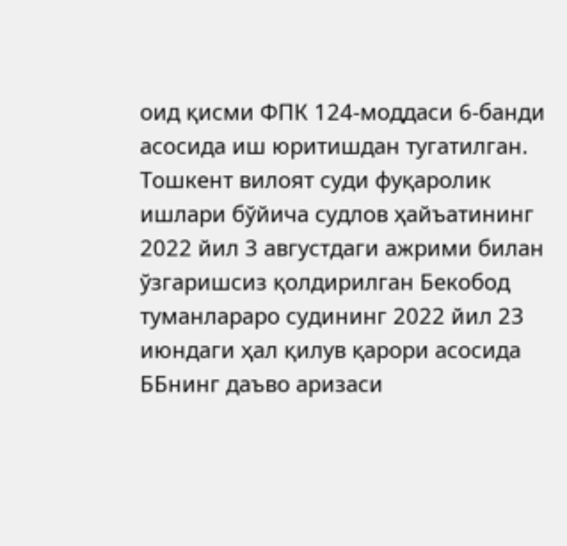оид қисми ФПК 124-моддаси 6-банди асосида иш юритишдан тугатилган. Тошкент вилоят суди фуқаролик ишлари бўйича судлов ҳайъатининг 2022 йил 3 августдаги ажрими билан ўзгаришсиз қолдирилган Бекобод туманлараро судининг 2022 йил 23 июндаги ҳал қилув қарори асосида ББнинг даъво аризаси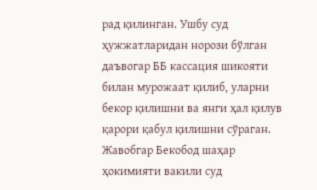рад қилинган. Ушбу суд ҳужжатларидан норози бўлган даъвогар ББ кассация шикояти билан мурожаат қилиб, уларни бекор қилишни ва янги ҳал қилув қарори қабул қилишни сўраган. Жавобгар Бекобод шаҳар ҳокимияти вакили суд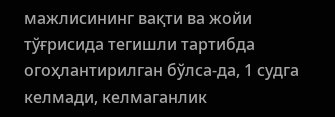мажлисининг вақти ва жойи тўғрисида тегишли тартибда огоҳлантирилган бўлса-да, 1 судга келмади, келмаганлик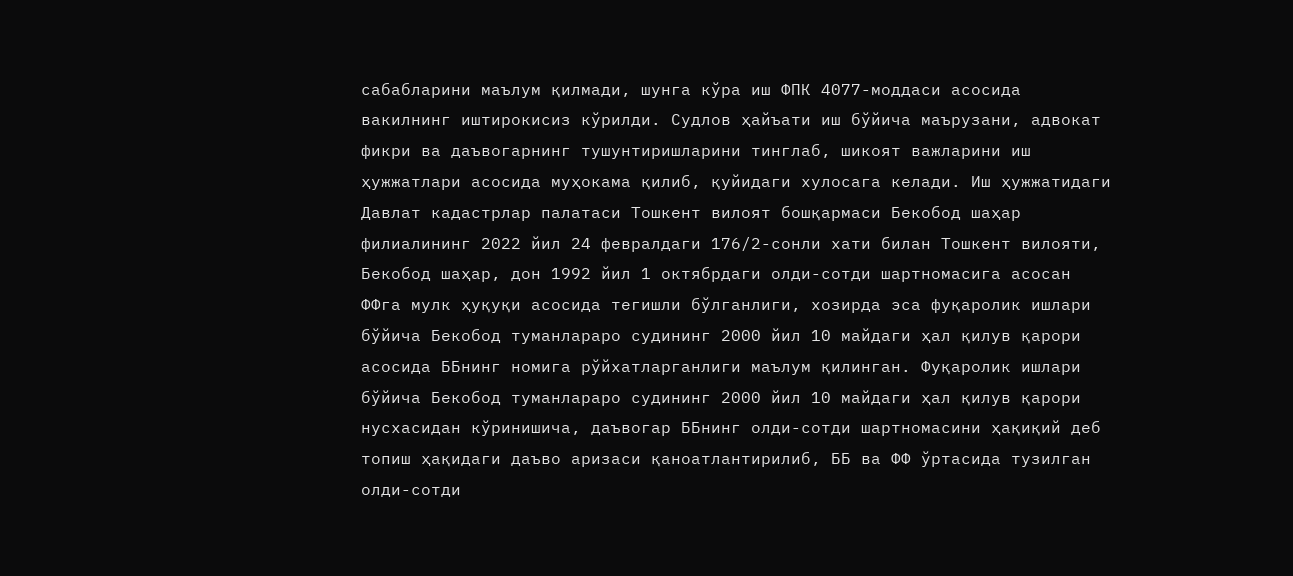сабабларини маълум қилмади, шунга кўра иш ФПК 4077-моддаси асосида вакилнинг иштирокисиз кўрилди. Судлов ҳайъати иш бўйича маърузани, адвокат фикри ва даъвогарнинг тушунтиришларини тинглаб, шикоят важларини иш ҳужжатлари асосида муҳокама қилиб, қуйидаги хулосага келади. Иш ҳужжатидаги Давлат кадастрлар палатаси Тошкент вилоят бошқармаси Бекобод шаҳар филиалининг 2022 йил 24 февралдаги 176/2-сонли хати билан Тошкент вилояти, Бекобод шаҳар, дон 1992 йил 1 октябрдаги олди-сотди шартномасига асосан ФФга мулк ҳуқуқи асосида тегишли бўлганлиги, хозирда эса фуқаролик ишлари бўйича Бекобод туманлараро судининг 2000 йил 10 майдаги ҳал қилув қарори асосида ББнинг номига рўйхатларганлиги маълум қилинган. Фуқаролик ишлари бўйича Бекобод туманлараро судининг 2000 йил 10 майдаги ҳал қилув қарори нусхасидан кўринишича, даъвогар ББнинг олди-сотди шартномасини ҳақиқий деб топиш ҳақидаги даъво аризаси қаноатлантирилиб, ББ ва ФФ ўртасида тузилган олди-сотди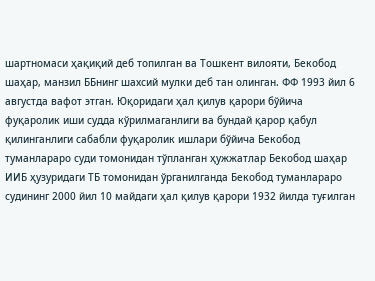шартномаси ҳақиқий деб топилган ва Тошкент вилояти, Бекобод шаҳар, манзил ББнинг шахсий мулки деб тан олинган. ФФ 1993 йил 6 августда вафот этган. Юқоридаги ҳал қилув қарори бўйича фуқаролик иши судда кўрилмаганлиги ва бундай қарор қабул қилинганлиги сабабли фуқаролик ишлари бўйича Бекобод туманлараро суди томонидан тўпланган ҳужжатлар Бекобод шаҳар ИИБ ҳузуридаги ТБ томонидан ўрганилганда Бекобод туманлараро судининг 2000 йил 10 майдаги ҳал қилув қарори 1932 йилда туғилган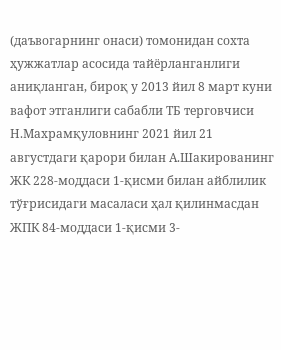(даъвогарнинг онаси) томонидан сохта ҳужжатлар асосида тайёрланганлиги аниқланган, бироқ у 2013 йил 8 март куни вафот этганлиги сабабли ТБ терговчиси Н.Махрамқуловнинг 2021 йил 21 августдаги қарори билан А.Шакированинг ЖК 228-моддаси 1-қисми билан айблилик тўғрисидаги масаласи ҳал қилинмасдан ЖПК 84-моддаси 1-қисми 3-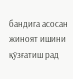бандига асосан жиноят ишини қўзғатиш рад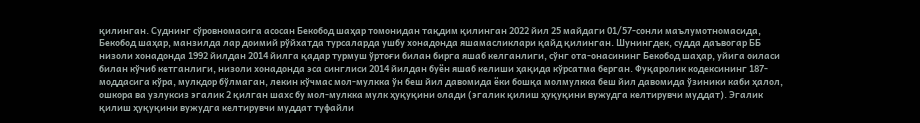қилинган. Суднинг сўровномасига асосан Бекобод шаҳар томонидан тақдим қилинган 2022 йил 25 майдаги 01/57-сонли маълумотномасида, Бекобод шаҳар, манзилда лар доимий рўйхатда турсаларда ушбу хонадонда яшамасликлари қайд қилинган. Шунингдек, судда даъвогар ББ низоли хонадонда 1992 йилдан 2014 йилга қадар турмуш ўртоғи билан бирга яшаб келганлиги, сўнг ота-онасининг Бекобод шаҳар, уйига оиласи билан кўчиб кетганлиги, низоли хонадонда эса синглиси 2014 йилдан буён яшаб келиши ҳақида кўрсатма берган. Фуқаролик кодексининг 187-моддасига кўра, мулкдор бўлмаган, лекин кўчмас мол-мулкка ўн беш йил давомида ёки бошқа молмулкка беш йил давомида ўзиники каби ҳалол, ошкора ва узлуксиз эгалик 2 қилган шахс бу мол-мулкка мулк ҳуқуқини олади (эгалик қилиш ҳуқуқини вужудга келтирувчи муддат). Эгалик қилиш ҳуқуқини вужудга келтирувчи муддат туфайли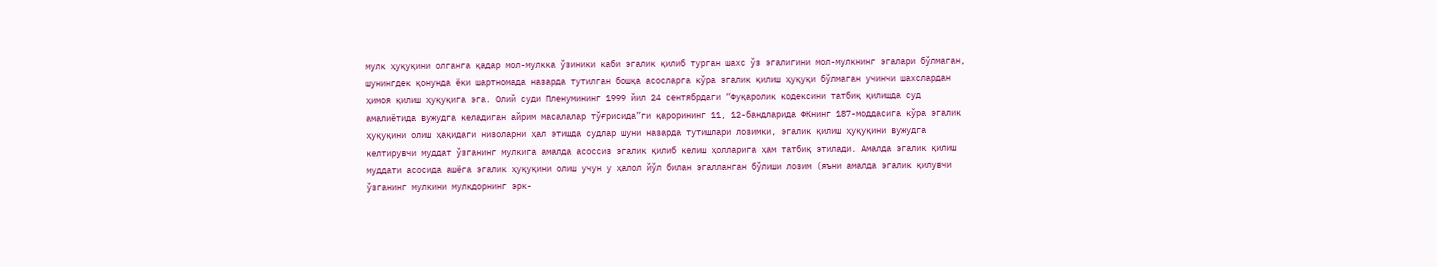мулк ҳуқуқини олганга қадар мол-мулкка ўзиники каби эгалик қилиб турган шахс ўз эгалигини мол-мулкнинг эгалари бўлмаган, шунингдек қонунда ёки шартномада назарда тутилган бошқа асосларга кўра эгалик қилиш ҳуқуқи бўлмаган учинчи шахслардан ҳимоя қилиш ҳуқуқига эга. Олий суди Пленумининг 1999 йил 24 сентябрдаги “Фуқаролик кодексини татбиқ қилишда суд амалиётида вужудга келадиган айрим масалалар тўғрисида”ги қарорининг 11, 12-бандларида ФКнинг 187-моддасига кўра эгалик ҳуқуқини олиш ҳақидаги низоларни ҳал этишда судлар шуни назарда тутишлари лозимки, эгалик қилиш ҳуқуқини вужудга келтирувчи муддат ўзганинг мулкига амалда асоссиз эгалик қилиб келиш ҳолларига ҳам татбиқ этилади. Амалда эгалик қилиш муддати асосида ашёга эгалик ҳуқуқини олиш учун у ҳалол йўл билан эгалланган бўлиши лозим (яъни амалда эгалик қилувчи ўзганинг мулкини мулкдорнинг эрк-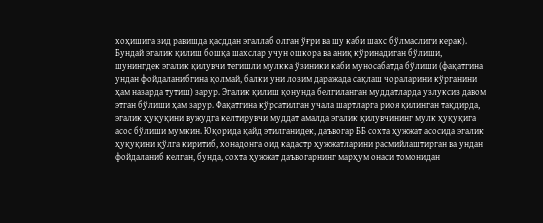хоҳишига зид равишда қасддан эгаллаб олган ўғри ва шу каби шахс бўлмаслиги керак). Бундай эгалик қилиш бошқа шахслар учун ошкора ва аниқ кўринадиган бўлиши, шунингдек эгалик қилувчи тегишли мулкка ўзиники каби муносабатда бўлиши (фақатгина ундан фойдаланибгина қолмай, балки уни лозим даражада сақлаш чораларини кўрганини ҳам назарда тутиш) зарур. Эгалик қилиш қонунда белгиланган муддатларда узлуксиз давом этган бўлиши ҳам зарур. Фақатгина кўрсатилган учала шартларга риоя қилинган тақдирда, эгалик ҳуқуқини вужудга келтирувчи муддат амалда эгалик қилувчининг мулк ҳуқуқига асос бўлиши мумкин. Юқорида қайд этилганидек, даъвогар ББ сохта ҳужжат асосида эгалик ҳуқуқини қўлга киритиб, хонадонга оид кадастр ҳужжатларини расмийлаштирган ва ундан фойдаланиб келган, бунда, сохта ҳужжат даъвогарнинг марҳум онаси томонидан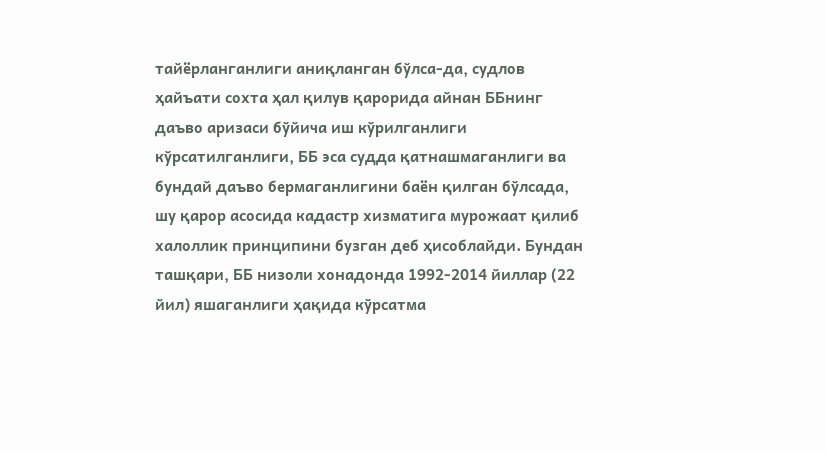тайёрланганлиги аниқланган бўлса-да, судлов ҳайъати сохта ҳал қилув қарорида айнан ББнинг даъво аризаси бўйича иш кўрилганлиги кўрсатилганлиги, ББ эса судда қатнашмаганлиги ва бундай даъво бермаганлигини баён қилган бўлсада, шу қарор асосида кадастр хизматига мурожаат қилиб халоллик принципини бузган деб ҳисоблайди. Бундан ташқари, ББ низоли хонадонда 1992-2014 йиллар (22 йил) яшаганлиги ҳақида кўрсатма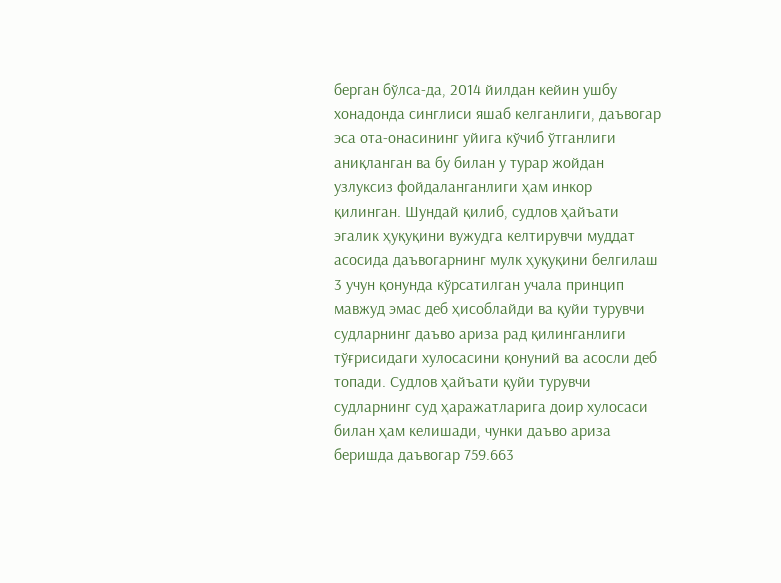берган бўлса-да, 2014 йилдан кейин ушбу хонадонда синглиси яшаб келганлиги, даъвогар эса ота-онасининг уйига кўчиб ўтганлиги аниқланган ва бу билан у турар жойдан узлуксиз фойдаланганлиги ҳам инкор қилинган. Шундай қилиб, судлов ҳайъати эгалик ҳуқуқини вужудга келтирувчи муддат асосида даъвогарнинг мулк ҳуқуқини белгилаш 3 учун қонунда кўрсатилган учала принцип мавжуд эмас деб ҳисоблайди ва қуйи турувчи судларнинг даъво ариза рад қилинганлиги тўғрисидаги хулосасини қонуний ва асосли деб топади. Судлов ҳайъати қуйи турувчи судларнинг суд ҳаражатларига доир хулосаси билан ҳам келишади, чунки даъво ариза беришда даъвогар 759.663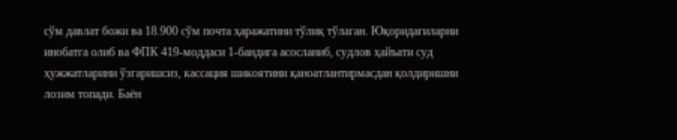сўм давлат божи ва 18.900 сўм почта ҳаражатини тўлиқ тўлаган. Юқоридагиларни инобатга олиб ва ФПК 419-моддаси 1-бандига асосланиб, судлов ҳайъати суд ҳужжатларини ўзгаришсиз, кассация шикоятини қаноатлантирмасдан қолдиришни лозим топади. Баён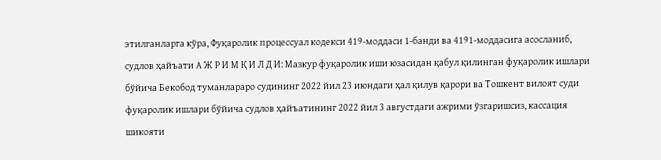этилганларга кўра, Фуқаролик процессуал кодекси 419-моддаси 1-банди ва 4191-моддасига асосланиб, судлов ҳайъати А Ж Р И М Қ И Л Д И: Мазкур фуқаролик иши юзасидан қабул қилинган фуқаролик ишлари бўйича Бекобод туманлараро судининг 2022 йил 23 июндаги ҳал қилув қарори ва Тошкент вилоят суди фуқаролик ишлари бўйича судлов ҳайъатининг 2022 йил 3 августдаги ажрими ўзгаришсиз, кассация шикояти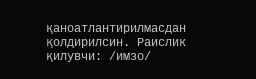қаноатлантирилмасдан қолдирилсин. Раислик қилувчи: /имзо/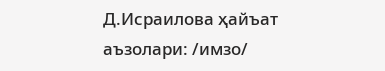Д.Исраилова ҳайъат аъзолари: /имзо/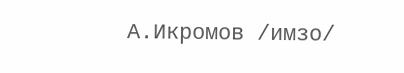А.Икромов /имзо/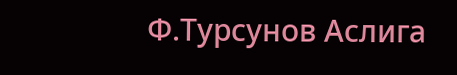Ф.Турсунов Аслига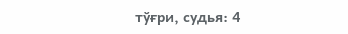тўғри, судья: 4